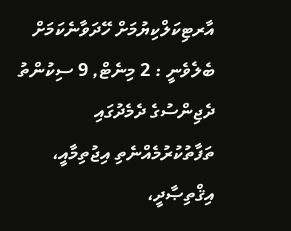އާރޓިކަލްކިޔުމަށް ހޭދަވާނެކަމަށް ބެލެވެނީ : 2 މިނެޓް, 9 ސިކުންތު
ދެޖިންސުގެ ދެމެދުގައި ތަފާތުކުރުމެއްނެތި އިޖުތިމާއީ، އިޤްތިޞާދީ،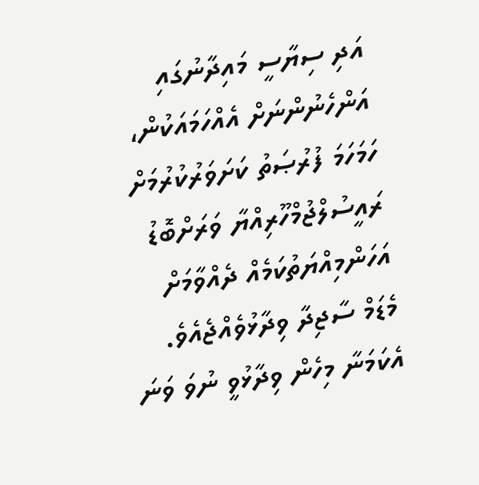އަދި ސިޔާސީ މައިދާނުގައި އަންހެނުންނަށް އެއްހަމައަކުން، ހަމަހަމަ ފުރުޞަތު ކަށަވަރުކުރުމަށް ރައީސުލްޖުމްހޫރިއްޔާ ވަރަށްބޮޑު އަހަންމިއްޔަތުކަމެއް ދެއްވާމަށް މެޑަމް ސާޖިދާ ވިދާޅުވެއްޖެއެވެ.
އެކަމަނާ މިހެން ވިދާޅުވީ ނުވަ ވަނަ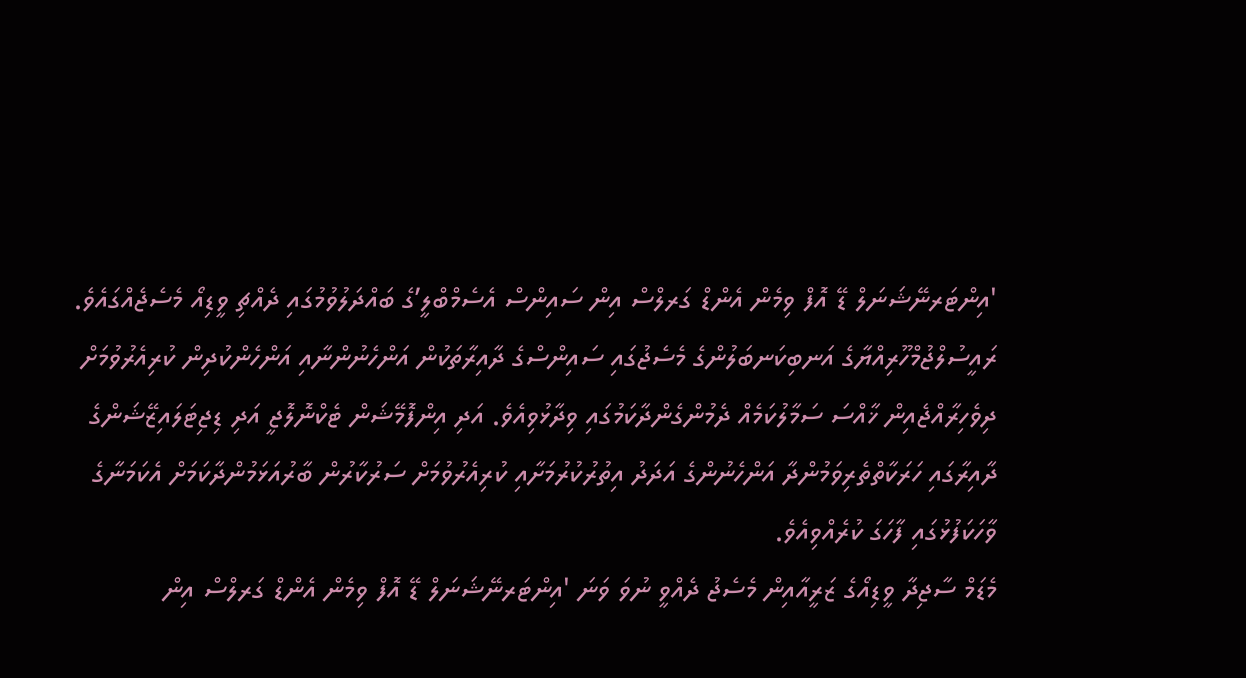'އިންޓަރނޭޝަނަލް ޑޭ އޮފް ވިމެން އެންޑް ގަރލްސް އިން ސައިންސް އެސެމްބްލީ’ގެ ބައްދަލުވުމުގައި ދެއްޗި ވީޑިއޯ މެސެޖެއްގައެވެ.
ރައީސުލްޖުމްހޫރިއްޔާގެ އަނބިކަނބަލުންގެ މެސެޖުގައި ސައިންސްގެ ދާއިރާތަކުން އަންހެނުންނާއި އަންހެންކުދިން ކުރިއެރުވުމަށް ދިވެހިރާއްޖެއިން ޚާއްސަ ސަމާލުކަމެއް ދެމުންގެންދާކަމުގައި ވިދާޅުވިއެވެ. އަދި އިންފޮމޭޝަން ޓެކްނޮލޮޖީ އަދި ޑިޖިޓަލައިޒޭޝަންގެ ދާއިރާގައި ހަރަކާތްތެރިވަމުންދާ އަންހެނުންގެ އަދަދު އިތުރުކުރުމަށާއި ކުރިއެރުވުމަށް ސަރުކާރުން ބާރުއަޅަމުންދާކަމަށް އެކަމަނާގެ ވާހަކަފުޅުގައި ފާހަގަ ކުރެއްވިއެވެ.
މެޑަމް ސާޖިދާ ވީޑިއޯގެ ޒަރީއާއިން މެސެޖު ދެއްވީ ނުވަ ވަނަ 'އިންޓަރނޭޝަނަލް ޑޭ އޮފް ވިމެން އެންޑް ގަރލްސް އިން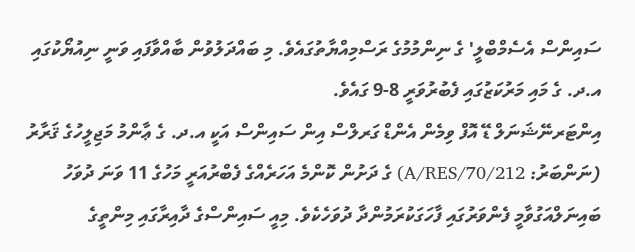ސައިންސް އެސެމްބްލީ' ގެ ނިންމުމުގެ ރަސްމިއްޔާތުގައެވެ. މި ބައްދަލުވުން ބާއްވާފައި ވަނީ ނިއުޔޯކުގައި އ.ދ. ގެ މައި މަރުކަޒުގައި ފެބުރުވަރީ 8-9 ގައެވެ.
އިންޓަރނޭޝަނަލް ޑޭ އޮފް ވިމެން އެންޑް ގަރލްސް އިން ސައިންސް އަކީ އ.ދ. ގެ ޢާންމު މަޖިލީހުގެ ޤަރާރު (ނަންބަރު: A/RES/70/212) ގެ ދަށުން ކޮންމެ އަހަރެއްގެ ފެބްރުއަރީ މަހުގެ 11 ވަނަ ދުވަހު ބައިނަލްއަގުވާމީ ފެންވަރުގައި ފާހަގަކުރަމުންދާ ދުވަހެކެވެ. މިއީ ސައިންސްގެ ދާއިރާގައި މިންތީގެ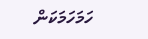ހަމަހަމަކަން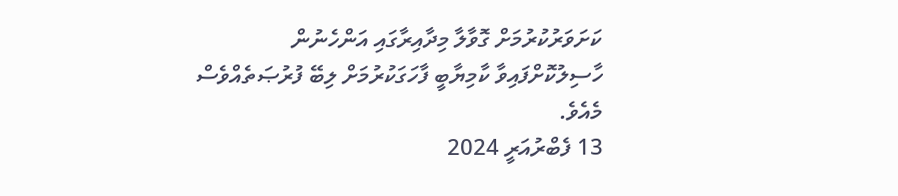ކަށަވަރުކުރުމަށް ގޮވާލާ މިދާއިރާގައި އަންހެނުން ހާސިލުކޮށްފައިވާ ކާމިޔާބީ ފާހަގަކުރުމަށް ލިބޭ ފުރުޞަތެއްވެސް މެއެވެ.
13 ފެބްރުއަރީ 2024